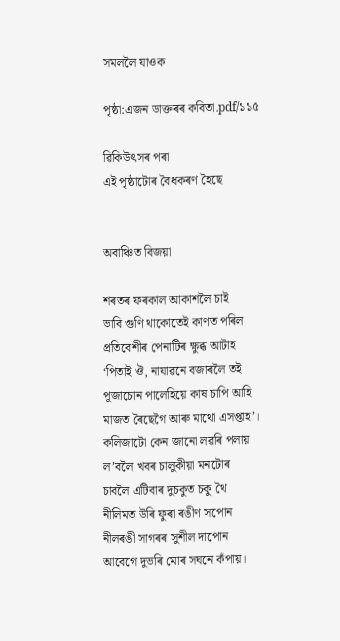সমললৈ যাওক

পৃষ্ঠা:এজন ডাক্তৰৰ কবিতা.pdf/১১৫

ৱিকিউৎসৰ পৰা
এই পৃষ্ঠাটোৰ বৈধকৰণ হৈছে


অবাঞ্চিত বিজয়া

শৰতৰ ফৰকাল আকাশলৈ চাই
ভাবি গুণি থাকোতেই কাণত পৰিল
প্ৰতিবেশীৰ পেনাটিৰ ক্ষুব্ধ আটাহ
‘পিতাই ঔ, নাযাৱনে বজাৰলৈ তই
পূজাচোন পালেহিয়ে কাষ চাপি আহি
মাজত ৰৈছেগৈ আৰু মাথো এসপ্তাহ’।
কলিজাটো কেন জানো লৱৰি পলায়
ল’বলৈ খবৰ চালুকীয়া মনটোৰ
চাবলৈ এটিবাৰ দুচকুত চকু থৈ
নীলিমত উৰি ফুৰা ৰঙীণ সপোন
নীলৰঙী সাগৰৰ সুশীল দাপোন
আবেগে দুভৰি মোৰ সঘনে কঁপায়।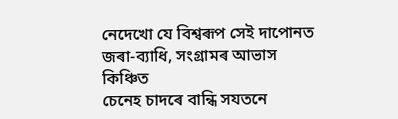নেদেখো যে বিশ্বৰূপ সেই দাপোনত
জৰা-ব্যাধি, সংগ্ৰামৰ আভাস কিঞ্চিত
চেনেহ চাদৰে বান্ধি সযতনে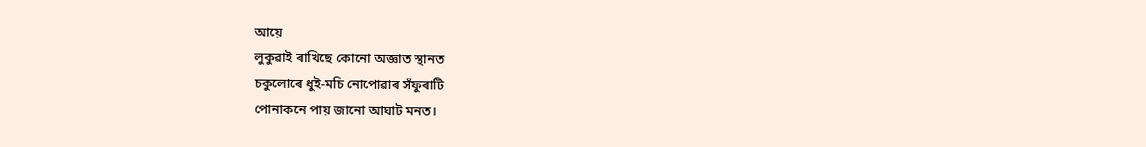আয়ে
লুকুৱাই ৰাখিছে কোনো অজ্ঞাত স্থানত
চকুলোৰে ধুই-মচি নোপোৱাৰ সঁফুৰাটি
পোনাকনে পায় জানো আঘাট মনত।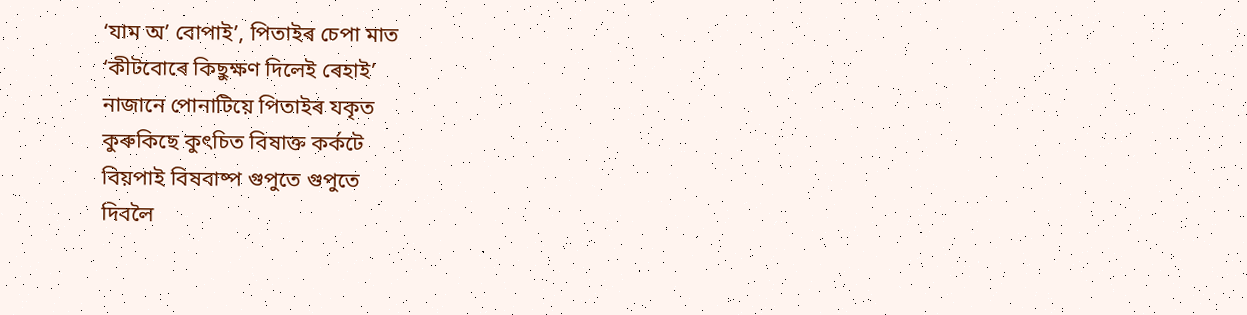‘যাম অ’ বোপাই’, পিতাইৰ চেপা মাত
‘কীটবোৰে কিছুক্ষণ দিলেই ৰেহাই’
নাজানে পোনাটিয়ে পিতাইৰ যকৃত
কুৰুকিছে কুৎচিত বিষাক্ত কৰ্কটে
বিয়পাই বিষবাষ্প গুপুতে গুপুতে
দিবলৈ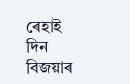ৰেহাই দিন বিজয়াৰ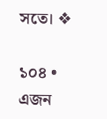সতে। ❖

১০৪ • এজন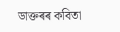ডাক্তৰৰ কবিতা